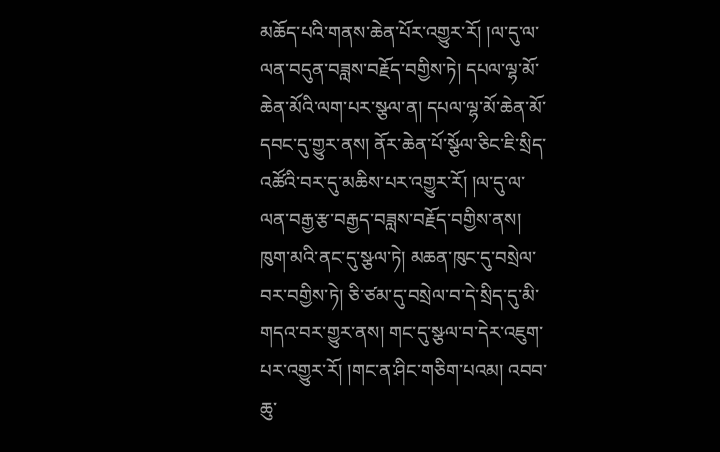མཆོད་པའི་གནས་ཆེན་པོར་འགྱུར་རོ། །ལ་དུ་ལ་ལན་བདུན་བཟླས་བརྗོད་བགྱིས་ཏེ། དཔལ་ལྷ་མོ་ཆེན་མོའི་ལག་པར་སྩལ་ན། དཔལ་ལྷ་མོ་ཆེན་མོ་དབང་དུ་གྱུར་ནས། ནོར་ཆེན་པོ་སྩོལ་ཅིང་ཇི་སྲིད་འཚོའི་བར་དུ་མཆིས་པར་འགྱུར་རོ། །ལ་དུ་ལ་ལན་བརྒྱ་རྩ་བརྒྱད་བཟླས་བརྗོད་བགྱིས་ནས། ཁུག་མའི་ནང་དུ་སྩལ་ཏེ། མཆན་ཁུང་དུ་བསྲེལ་བར་བགྱིས་ཏེ། ཅི་ཙམ་དུ་བསྲེལ་བ་དེ་སྲིད་དུ་མི་གདའ་བར་གྱུར་ནས། གང་དུ་སྩལ་བ་དེར་འཇུག་པར་འགྱུར་རོ། །གང་ན་ཤིང་གཅིག་པའམ། འབབ་ཆུ་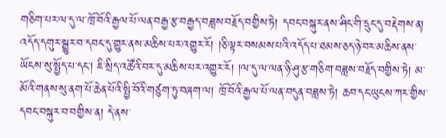གཅིག་པར་ལ་དུ་ལ་ཁྲོ་བོའི་རྒྱལ་པོ་ལན་བརྒྱ་རྩ་བརྒྱད་བཟླས་བརྗོད་བགྱིས་ཏེ། དབང་བསྐུར་ནས་ཤིང་གི་དྲུང་དུ་བརྡེགས་ན། འདོད་དགུར་སྒྱུར་བ་དབང་དུ་གྱུར་ནས་མཆིས་པར་འགྱུར་རོ། །ཅི་ལྟར་བསམས་པའི་འདོད་པ་ཐམས་ཅད་ཉེ་བར་མཆིས་ནས་ཡོངས་སུ་སྤྱོད་པ་དང་། ཇི་སྲིད་འཚོའི་བར་དུ་མཆིས་པར་འགྱུར་རོ། །ལ་དུ་ལ་ལན་ཉི་ཤུ་རྩ་གཅིག་བཟླས་བརྗོད་བགྱིས་ཏེ། མ་མོའི་གནས་སུ་ནག་པོ་ཆེན་པོའི་སྤྱི་བོའི་གཙུག་ཏུ་བཞག་ལ། ཁྲོ་བོའི་རྒྱལ་པོ་ལན་བདུན་བཟླས་ཏེ། ཆབ་དང་ཡུངས་ཀར་གྱིས་དབང་བསྐུར་བ་བགྱིས་ན། དེ་ནས་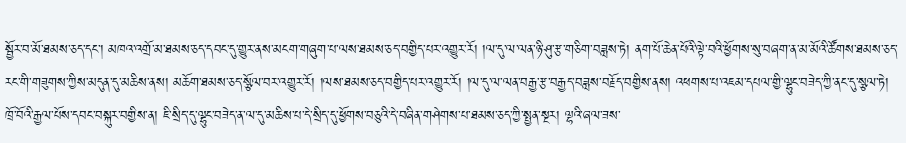སྦྱོར་བ་མོ་ཐམས་ཅད་དང་། མཁའ་འགྲོ་མ་ཐམས་ཅད་དབང་དུ་གྱུར་ནས་མངག་གཞུག་པ་ལས་ཐམས་ཅད་བགྱིད་པར་འགྱུར་རོ། །ལ་དུ་ལ་ལན་ཉི་ཤུ་རྩ་གཅིག་བཟླས་ཏེ། ནག་པོ་ཆེན་པོའི་ལྟེ་བའི་ཕྱོགས་སུ་བཞག་ན་མ་མོའི་ཚོགས་ཐམས་ཅད་རང་གི་གཟུགས་ཀྱིས་མདུན་དུ་མཆིས་ནས། མཆོག་ཐམས་ཅད་སྩོལ་བར་འགྱུར་རོ། །ལས་ཐམས་ཅད་བགྱིད་པར་འགྱུར་རོ། །ལ་དུ་ལ་ལན་བརྒྱ་རྩ་བརྒྱད་བཟླས་བརྗོད་བགྱིས་ནས། འཕགས་པ་འཇམ་དཔལ་གྱི་ལྷུང་བཟེད་ཀྱི་ནང་དུ་སྩལ་ཏེ། ཁྲོ་བོའི་རྒྱལ་པོས་དབང་བསྐུར་བགྱིས་ན། ཇི་སྲིད་དུ་ལྷུང་བཟེད་ན་ལ་དུ་མཆིས་པ་དེ་སྲིད་དུ་ཕྱོགས་བཅུའི་དེ་བཞིན་གཤེགས་པ་ཐམས་ཅད་ཀྱི་སྤྱན་སྔར། ལྷའི་ཞལ་ཟས་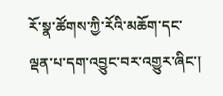རོ་སྣ་ཚོགས་ཀྱི་རོའི་མཆོག་དང་ལྡན་པ་དག་འབྱུང་བར་འགྱུར་ཞིང་།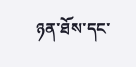ཉན་ཐོས་དང་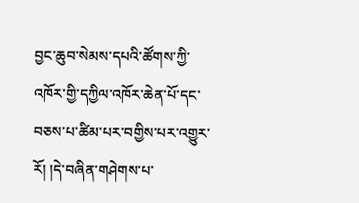བྱང་ཆུབ་སེམས་དཔའི་ཚོགས་ཀྱི་འཁོར་གྱི་དཀྱིལ་འཁོར་ཆེན་པོ་དང་བཅས་པ་ཚིམ་པར་བགྱིས་པར་འགྱུར་རོ། །དེ་བཞིན་གཤེགས་པ་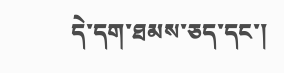དེ་དག་ཐམས་ཅད་དང་།